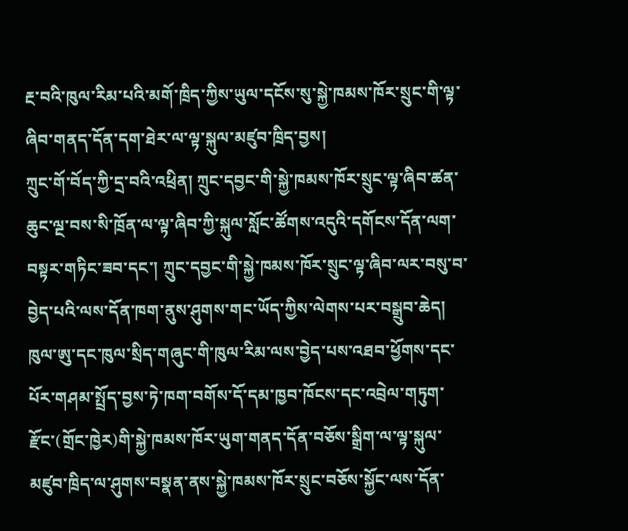རྔ་བའི་ཁུལ་རིམ་པའི་མགོ་ཁྲིད་ཀྱིས་ཡུལ་དངོས་སུ་སྐྱེ་ཁམས་ཁོར་སྲུང་གི་ལྟ་ཞིབ་གནད་དོན་དག་ཐེར་ལ་ལྟ་སྐུལ་མཛུབ་ཁྲིད་བྱས།
ཀྲུང་གོ་བོད་ཀྱི་དྲ་བའི་འཕྲིན། ཀྲུང་དབྱང་གི་སྐྱེ་ཁམས་ཁོར་སྲུང་ལྟ་ཞིབ་ཚན་ཆུང་ལྔ་བས་སི་ཁྲོན་ལ་ལྟ་ཞིབ་ཀྱི་སྐུལ་སློང་ཚོགས་འདུའི་དགོངས་དོན་ལག་བསྟར་གཏིང་ཟབ་དང་། ཀྲུང་དབྱང་གི་སྐྱེ་ཁམས་ཁོར་སྲུང་ལྟ་ཞིབ་ལར་བསུ་བ་བྱེད་པའི་ལས་དོན་ཁག་ནུས་ཤུགས་གང་ཡོད་ཀྱིས་ལེགས་པར་བསྒྲུབ་ཆེད། ཁུལ་ཨུ་དང་ཁུལ་སྲིད་གཞུང་གི་ཁུལ་རིམ་ལས་བྱེད་པས་འཐབ་ཕྱོགས་དང་པོར་གཤམ་སྤྲོད་བྱས་ཏེ་ཁག་བགོས་དོ་དམ་ཁྱབ་ཁོངས་དང་འབྲེལ་གཏུག་རྫོང་(གྲོང་ཁྱེར)གི་སྐྱེ་ཁམས་ཁོར་ཡུག་གནད་དོན་བཅོས་སྒྲིག་ལ་ལྟ་སྐུལ་མཛུབ་ཁྲིད་ལ་ཤུགས་བསྣན་ནས་སྐྱེ་ཁམས་ཁོར་སྲུང་བཅོས་སྐྱོང་ལས་དོན་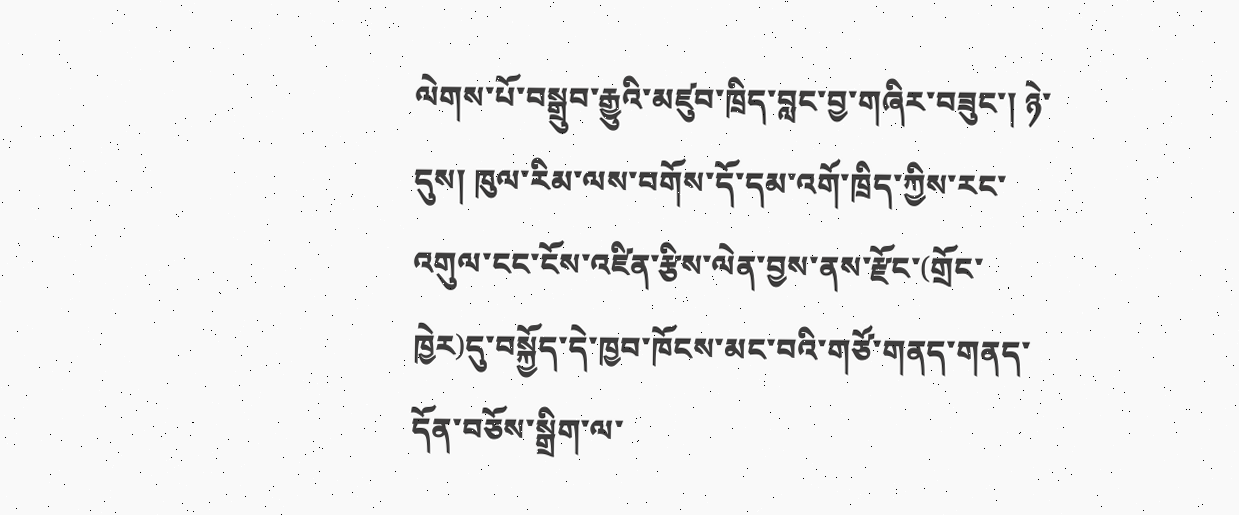ལེགས་པོ་བསྒྲུབ་རྒྱུའི་མཛུབ་ཁྲིད་བླང་བྱ་གཞིར་བཟུང་། ཉེ་དུས། ཁུལ་རིམ་ལས་བགོས་དོ་དམ་འགོ་ཁྲིད་ཀྱིས་རང་འགུལ་ངང་ངོས་འཛིན་རྩིས་ལེན་བྱས་ནས་རྫོང་(གྲོང་ཁྱེར)དུ་བསྐྱོད་དེ་ཁྱབ་ཁོངས་མང་བའི་གཙོ་གནད་གནད་དོན་བཅོས་སྒྲིག་ལ་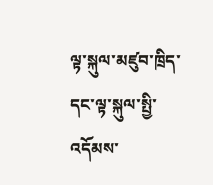ལྟ་སྐུལ་མཛུབ་ཁྲིད་དང་ལྟ་སྐུལ་སྤྱི་འདོམས་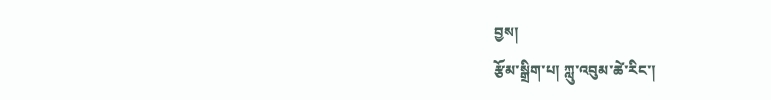བྱས།
རྩོམ་སྒྲིག་པ། ཀླུ་འབུམ་ཚེ་རིང་།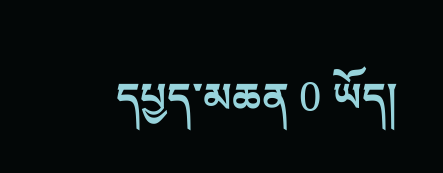དཔྱད་མཆན 0 ཡོད།